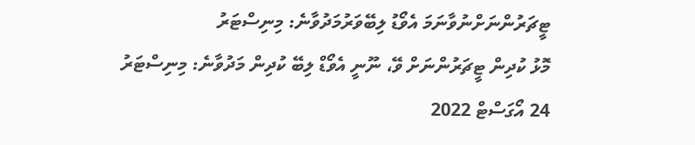ޓީޗަރުންނަށްނުވާނަމަ އެވޯޑު ލިބޭވަރުމަދުވާނެ: މިނިސްޓަރު
މޮޅު ކުދިން ޓީޗަރުންނަށް ވޭ، ނޫނީ އެވޯޑް ލިބޭ ކުދިން މަދުވާނެ: މިނިސްޓަރު
24 އޯގަސްޓް 2022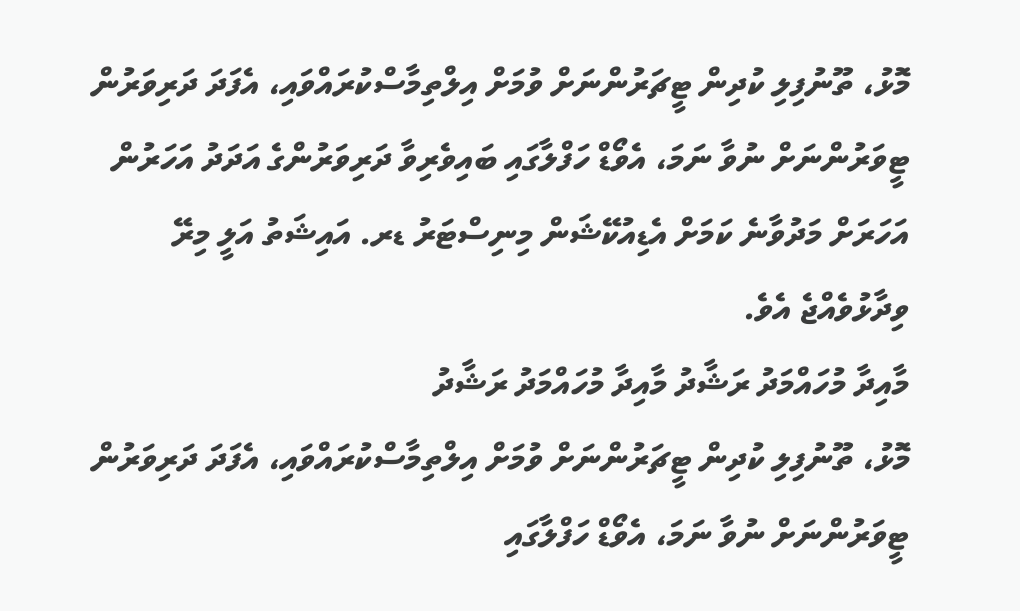މޮޅު، ތޫނުފިލި ކުދިން ޓީޗަރުންނަށް ވުމަށް އިލްތިމާސްކުރައްވައި، އެފަދަ ދަރިވަރުން ޓީވަރުންނަށް ނުވާ ނަމަ، އެވޯޑް ހަފްލާގައި ބައިވެރިވާ ދަރިވަރުންގެ އަދަދު އަހަރުން އަހަރަށް މަދުވާނެ ކަމަށް އެޑިއުކޭޝަން މިނިސްޓަރު ޑރ. އައިޝަތު އަލީ މިރޭ ވިދާޅުވެއްޖެ އެވެ.
މާއިދާ މުހައްމަދު ރަޝާދު މާއިދާ މުހައްމަދު ރަޝާދު
މޮޅު، ތޫނުފިލި ކުދިން ޓީޗަރުންނަށް ވުމަށް އިލްތިމާސްކުރައްވައި، އެފަދަ ދަރިވަރުން ޓީވަރުންނަށް ނުވާ ނަމަ، އެވޯޑް ހަފްލާގައި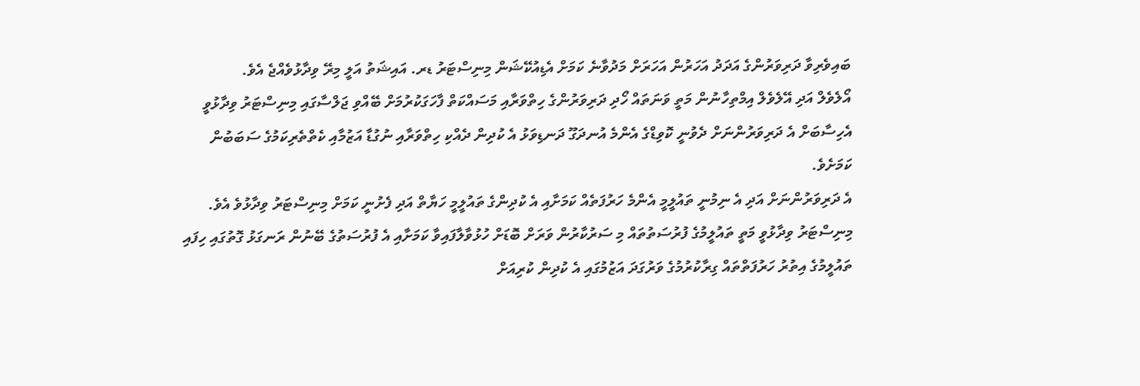ބައިވެރިވާ ދަރިވަރުންގެ އަދަދު އަހަރުން އަހަރަށް މަދުވާނެ ކަމަށް އެޑިއުކޭޝަން މިނިސްޓަރު ޑރ. އައިޝަތު އަލީ މިރޭ ވިދާޅުވެއްޖެ އެވެ.
އޯލެވެލް އަދި އޭލެވެލް އިމްތިހާނުން މަތީ ވަނަތައް ހޯދި ދަރިވަރުންގެ ހިތްވަރާއި މަސައްކަތް ފާހަގަކުރުމަށް ބޭއްވި ޖަލްސާގައި މިނިސްޓަރު ވިދާޅުވީ އެހިސާބަށް އެ ދަރިވަރުންނަށް ދެވުނީ ކޮވިޑްގެ އެންމެ އުނދަގޫ ދަނޑިވަޅު އެ ކުދިން ދެއްކި ހިތްވަރާއި ނުގުޑާ އަޒުމާއި ކެތްތެރިކަމުގެ ސަބަބުން ކަމަށެވެ.
އެ ދަރިވަރުންނަށް އަދި އެ ނިމުނީ ތައުލީމީ އެންމެ ހަރުފަތެއް ކަމަށާއި އެ ކުދިންގެ ތައުލީމީ ހަޔާތް އަދި ފެށުނީ ކަމަށް މިނިސްޓަރު ވިދާޅުވެ އެވެ.
މިނިސްޓަރު ވިދާޅުވީ މަތީ ތައުލީމުގެ ފުރުސަތުތައް މި ސަރުކާރުން ވަރަށް ބޮޑަށް ހުޅުވާލާފައިވާ ކަމަށާއި އެ ފުރުސަތުގެ ބޭނުން ރަނގަޅު ގޮތުގައި ހިފައި ތައުލީމުގެ އިތުރު ހަރުފަތްތައް ގިރާކުރުމުގެ ވަރުގަދަ އަޒުމުގައި އެ ކުދިން ކުރިއަށް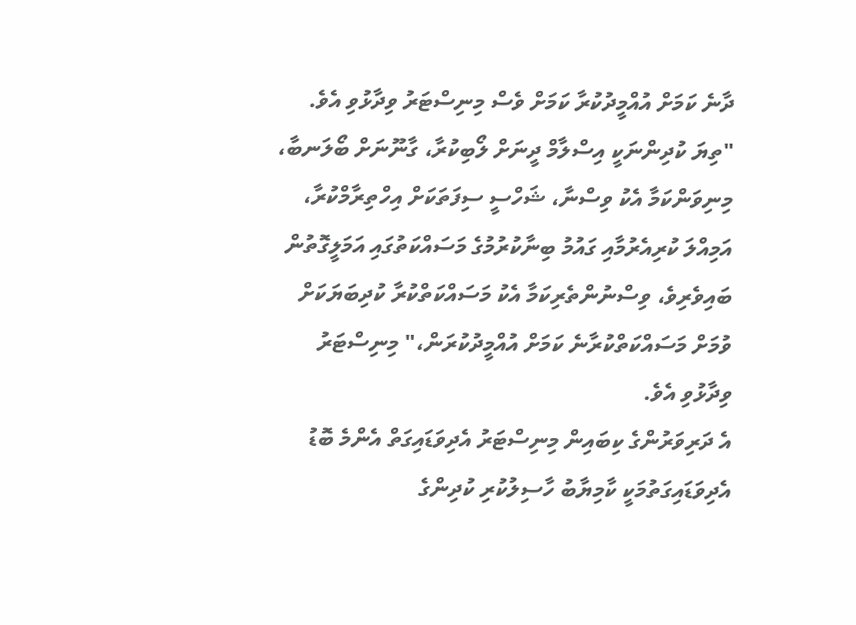ދާނެ ކަމަށް އުއްމީދުކުރާ ކަމަށް ވެސް މިނިސްޓަރު ވިދާޅުވި އެވެ.
"ތިޔަ ކުދިންނަކީ އިސްލާމް ދީނަށް ލޯބިކުރާ، ގާނޫނަށް ބޯލަނބާ، މިނިވަންކަމާ އެކު ވިސްނާ، ޝަހްސީ ސިފަތަކަށް އިހްތިރާމްކުރާ، އަމިއްލަ ކުރިއެރުމާއި ގައުމު ބިނާކުރުމުގެ މަސައްކަތުގައި އަމަލީގޮތުން ބައިވެރިވެ، ވިސްނުންތެރިކަމާ އެކު މަސައްކަތްކުރާ ކުދިބަޔަކަށް ވުމަށް މަސައްކަތްކުރާނެ ކަމަށް އުއްމީދުކުރަން،" މިނިސްޓަރު ވިދާޅުވި އެވެ.
އެ ދަރިވަރުންގެ ކިބައިން މިނިސްޓަރު އެދިވަޑައިގަތް އެންމެ ބޮޑު އެދިވަޑައިގަތުމަކީ ކާމިޔާބު ހާސިލުކުރި ކުދިންގެ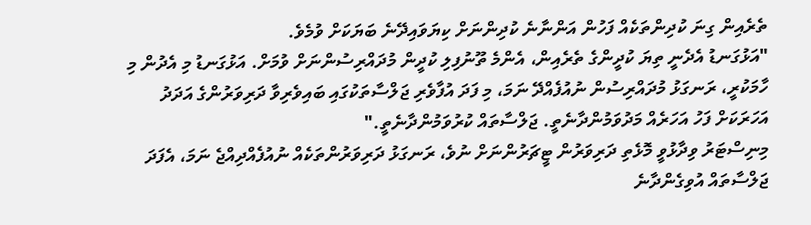ތެރެއިން ގިނަ ކުދިންތަކެއް ފަހުން އަންނާނެ ކުދިންނަށް ކިޔަވައިދޭނެ ބަޔަކަށް ވުމެވެ.
"އަޅުގަނޑު އެދެނީ ތިޔަ ކުދީންގެ ތެރެއިން، އެންމެ ތޫނުފިލި ކުދީން މުދައްރިސުންނަށް ވުމަށް. އަޅުގަނޑު މި އެދުން މި ހާމަކުރީ، ރަނގަޅު މުދައްރިސުން ނުއުފެއްދޭ ނަމަ، މި ފަދަ އުފާވެރި ޖަލްސާތަކުގައި ބައިވެރިވާ ދަރިވަރުންގެ އަދަދު އަހަރަކަށް ފަހު އަހަރެއް މަދުވަމުންދާނެތީ. ޖަލްސާތައް ކުރުވަމުންދާނެތީ."
މިނިސްޓަރު ވިދާޅުވީ މޮޅެތި ދަރިވަރުން ޓީޗަރުންނަށް ނުވެ، ރަނގަޅު ދަރިވަރުންތަކެއް ނުއުފެއްދިއްޖެ ނަމަ، އެފަދަ ޖަލްސާތައް އުވިގެންދާނެ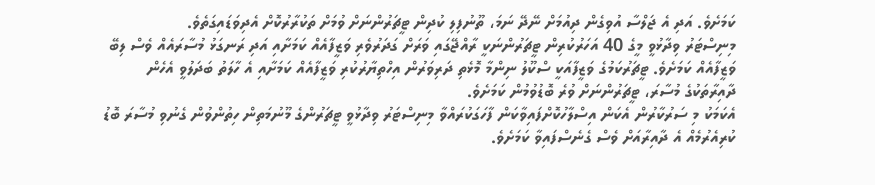ކަމަށެވެ. އަދި އެ ޖަލްސާ އުވިގެން ދިއުމަށް ނޭދޭ ނަމަ، ތޫނުފިލި ކުދިން ޓީޗަރުންނަށް ވުމަށް ތަކުރާރުކޮށް އެދިވަޑައިގަތެވެ.
މިނިސްޓަރު ވިދާޅުވީ މީގެ 40 އަހަރުކުރިން ޓީޗަރުންނަކީ ރާއްޖޭގައި ވަރަށް ގަދަރުވެރި ވަޒީފާއެއް ކަމަށާއި އަދި ރަނގަޅު މުސާރައެއް ވެސް ލިބޭ ވަޒީފާއެއް ކަމަށެވެ. ޓީޗަރުކަމުގެ ވަޒީފާއަކީ ސްކޫލު ނިންމާ މޮޅެތި ދަރިވަރުން އިހްތިޔާރުކުރި ވަޒީފާއެއް ކަމަށާއި އެ ހާލަތު ބަދަލުވީ އެހެން ދާއިރާތަކުގެ މުސާރަ، ޓީޗަރުންނަށް ވުރެ ބޮޑުވުމުން ކަމަށެވެ.
އެކަމަކު މި ސަރުކާރުން އެކަން އިސްލާހުކޮށްފައިވާކަން ފާހަގަކުރައްވާ މިނިސްޓަރު ވިދާޅުވީ ޓީޗަރުންގެ މޫނުމަތިން ހިތުންވުން ގެނުވި މުސާރަ ބޮޑު ކުރިއެރުމެއް އެ ދާއިރާއަށް ވެސް ގެނެސްފައިވާ ކަމަށެވެ.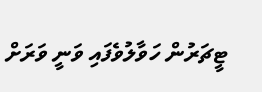ޓީޗަރުން ހަވާލުވެފައި ވަނީ ވަރަށް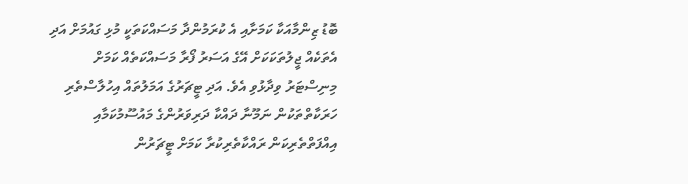ބޮޑު ޒިންމާއަކާ ކަމަށާއި އެ ކުރަމުންދާ މަސައްކަތަކީ މުޅި ގައުމަށް އަދި އެތަކެއް ޖީލުތަކަކަށް އޭގެ އަސަރު ފޯރާ މަސައްކަތެއް ކަމަށް މިނިސްޓަރު ވިދާޅުވި އެވެ. އަދި ޓީޗަރުގެ އަމަލުތައް އިހުލާސްތެރި ހަރަކާތްތަކުން ނަމޫނާ ދައްކާ ދަރިވަރުންގެ މައުސޫމުކަމާއި އިއްފަތްތެރިކަން ރައްކާތެރިކުރާ ކަމަށް ޓީޗަރުން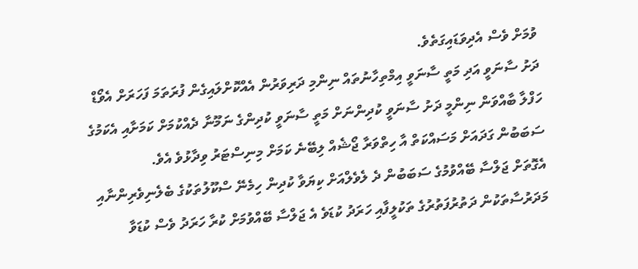ވުމަށް ވެސް އެދިވަޑައިގަތެވެ.
ދަށު ސާނަވީ އަދި މަތީ ސާނަވީ އިމްތިހާނުތައް ނިންމި ދަރިވަރުން އެއްކޮށްލައިގެން ފުރަތަމަ ފަހަރަށް އެވޯޑް ހަފްލާ ބާއްވަން ނިންމީ ދަށު ސާނަވީ ކުދިންނަށް މަތީ ސާނަވީ ކުދިންގެ ނަމޫނާ ދެއްކުމަށް ކަމަށާއި އެކަމުގެ ސަބަބުން ގަދައަށް މަސައްކަތް އާ ހިތްވަރާ ޖޯޝެއް ލިބޭނެ ކަމަށް މިނިސްޓަރު ވިދާޅުވެ އެވެ.
އެގޮތަށް ޖަލްސާ ބޭއްވުމުގެ ސަބަބުން ދެ ލެވެލްއަށް ކިޔަވާ ކުދިން ހިމެނޭ ސްކޫލުތަކުގެ ބެލެނިވެރިންނާއި މަދަރުސާތަކުން ދަތުރުފަތުރުގެ ތަކުލީފާއި ހަރަދު ކުޑަވެ އެ ޖަލްސާ ބޭއްވުމަށް ކުރާ ހަރަދު ވެސް ކުޑަވާ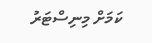ކަމަށް މިނިސްޓަރު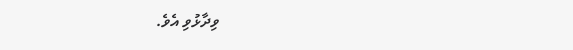ވިދާޅުވި އެވެ.